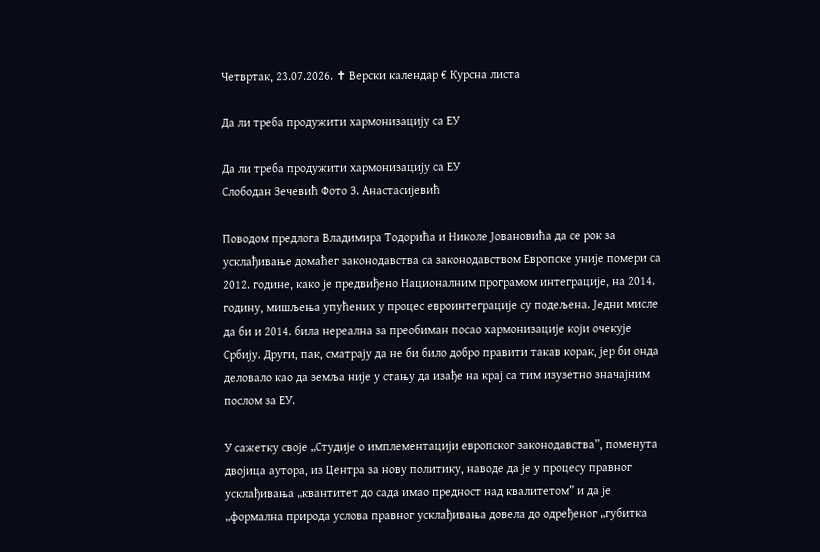Четвртак, 23.07.2026. ✝ Верски календар € Курсна листа

Да ли треба продужити хармонизацију са ЕУ

Да ли треба продужити хармонизацију са ЕУ
Слободан Зечевић Фото З. Анастасијевић

Поводом предлога Владимира Тодорића и Николе Јовановића да се рок за усклађивање домаћег законодавства са законодавством Европске уније помери са 2012. године, како је предвиђено Националним програмом интеграције, на 2014. годину, мишљења упућених у процес евроинтеграције су подељена. Једни мисле да би и 2014. била нереална за преобиман посао хармонизације који очекује Србију. Други, пак, сматрају да не би било добро правити такав корак, јер би онда деловало као да земља није у стању да изађе на крај са тим изузетно значајним послом за ЕУ.

У сажетку своје „Студије о имплементацији европског законодавства”, поменута двојица аутора, из Центра за нову политику, наводе да је у процесу правног усклађивања „квантитет до сада имао предност над квалитетом” и да је „формална природа услова правног усклађивања довела до одређеног „губитка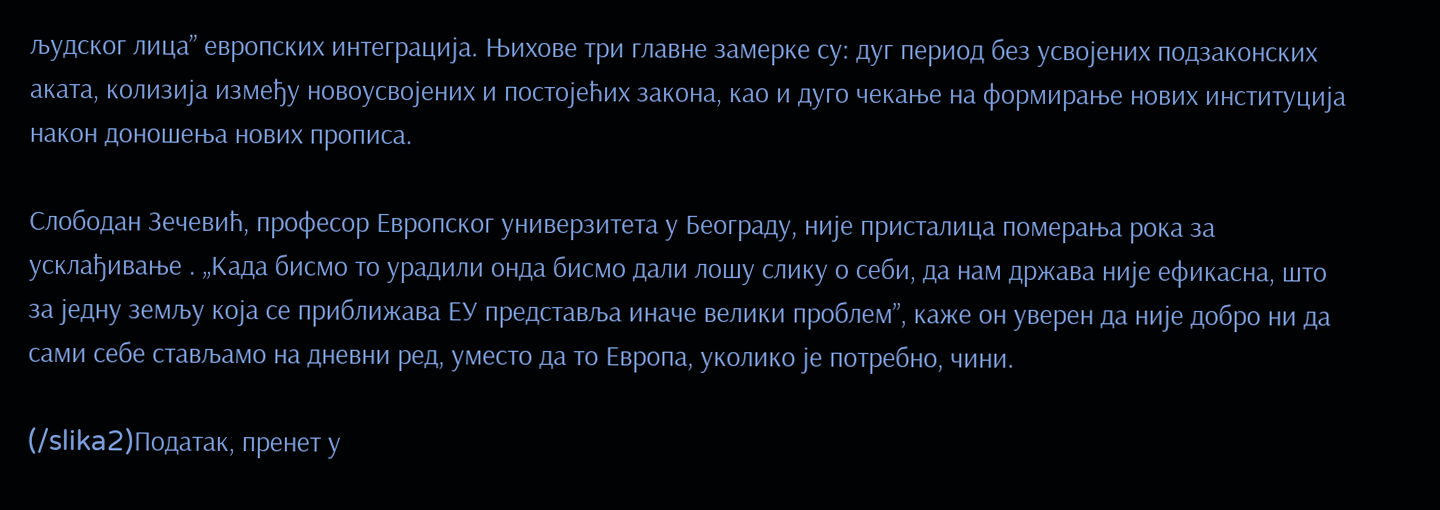људског лица” европских интеграција. Њихове три главне замерке су: дуг период без усвојених подзаконских аката, колизија између новоусвојених и постојећих закона, као и дуго чекање на формирање нових институција након доношења нових прописа.

Слободан Зечевић, професор Европског универзитета у Београду, није присталица померања рокa за усклађивање . „Када бисмо то урадили онда бисмо дали лошу слику о себи, да нам држава није ефикасна, што за једну земљу која се приближава ЕУ представља иначе велики проблем”, каже он уверен да није добро ни да сами себе стављамо на дневни ред, уместо да то Европа, уколико је потребно, чини.

(/slika2)Податак, пренет у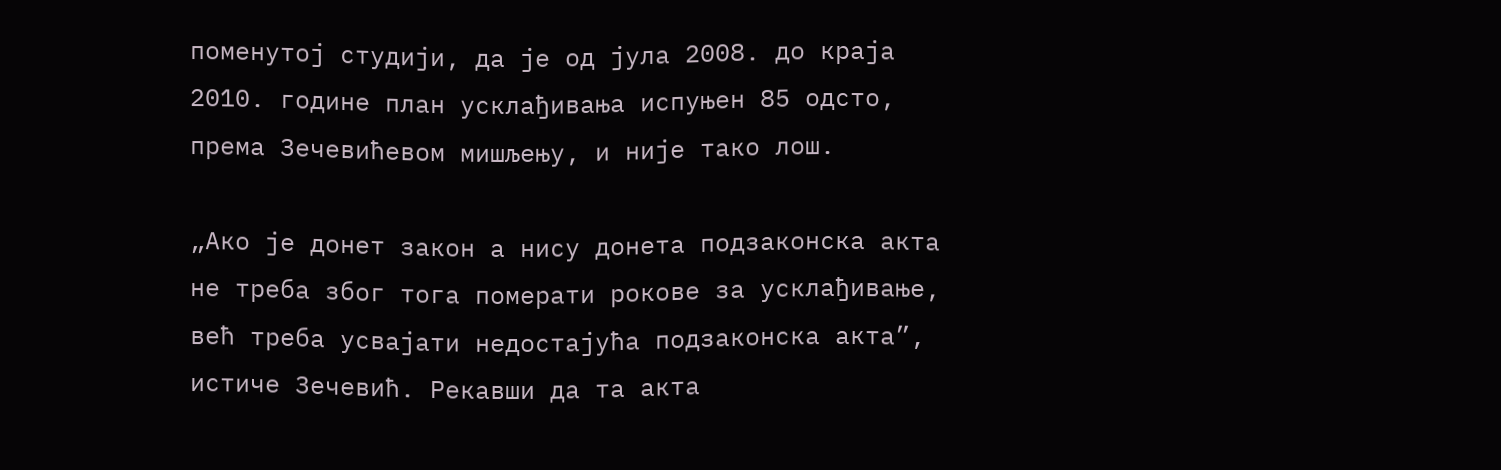поменутој студији, да је од јула 2008. до краја 2010. године план усклађивања испуњен 85 одсто, према Зечевићевом мишљењу, и није тако лош.

„Ако је донет закон а нису донета подзаконска акта не треба због тога померати рокове за усклађивање, већ треба усвајати недостајућа подзаконска акта”, истиче Зечевић. Рекавши да та акта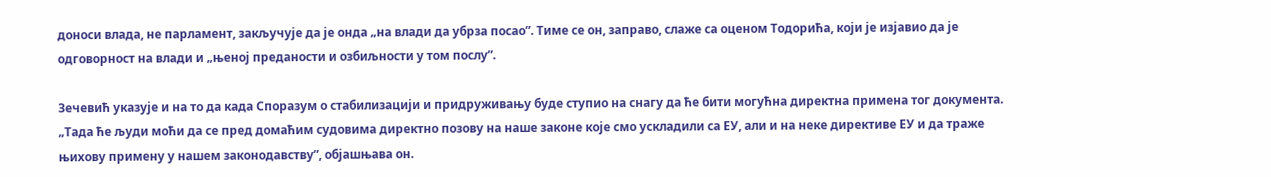доноси влада, не парламент, закључује да је онда „на влади да убрза посао”. Тиме се он, заправо, слаже са оценом Тодорића, који је изјавио да је одговорност на влади и „њеној преданости и озбиљности у том послу”.

Зечевић указује и на то да када Споразум о стабилизацији и придруживању буде ступио на снагу да ће бити могућна директна примена тог документа. „Тада ће људи моћи да се пред домаћим судовима директно позову на наше законе које смо ускладили са ЕУ, али и на неке директиве ЕУ и да траже њихову примену у нашем законодавству”, објашњава он.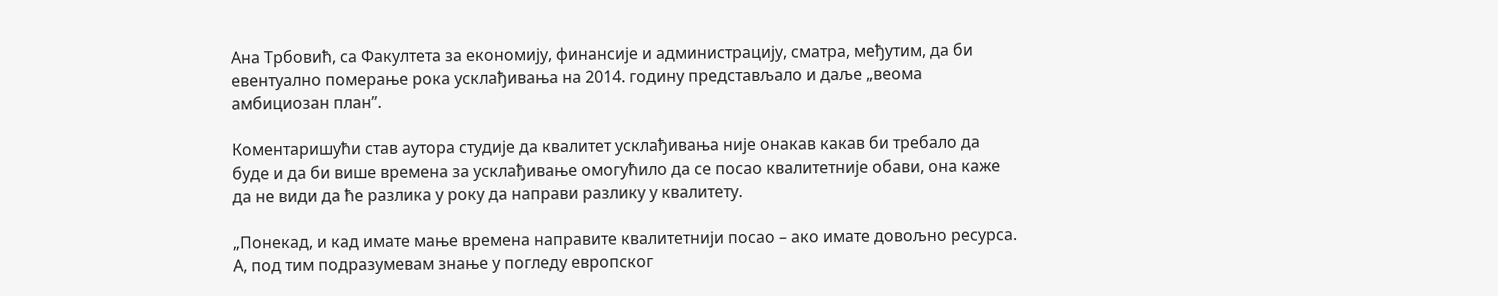Ана Трбовић, са Факултета за економију, финансије и администрацију, сматра, међутим, да би евентуално померање рока усклађивања на 2014. годину представљало и даље „веома амбициозан план”.

Коментаришући став аутора студије да квалитет усклађивања није онакав какав би требало да буде и да би више времена за усклађивање омогућило да се посао квалитетније обави, она каже да не види да ће разлика у року да направи разлику у квалитету.

„Понекад, и кад имате мање времена направите квалитетнији посао – ако имате довољно ресурса. А, под тим подразумевам знање у погледу европског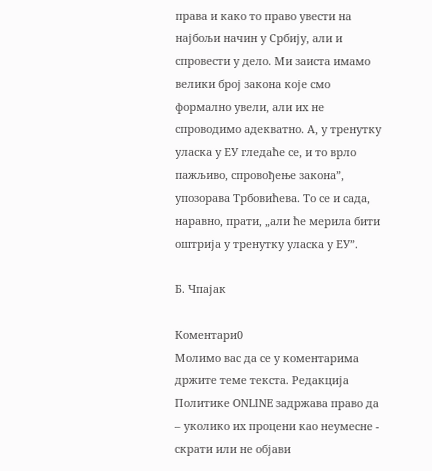права и како то право увести на најбољи начин у Србију, али и спровести у дело. Ми заиста имамо велики број закона које смо формално увели, али их не спроводимо адекватно. А, у тренутку уласка у ЕУ гледаће се, и то врло пажљиво, спровођење закона”, упозорава Трбовићева. То се и сада, наравно, прати, „али ће мерила бити оштрија у тренутку уласка у ЕУ”.

Б. Чпајак

Коментари0
Молимо вас да се у коментарима држите теме текста. Редакција Политике ONLINE задржава право да – уколико их процени као неумесне - скрати или не објави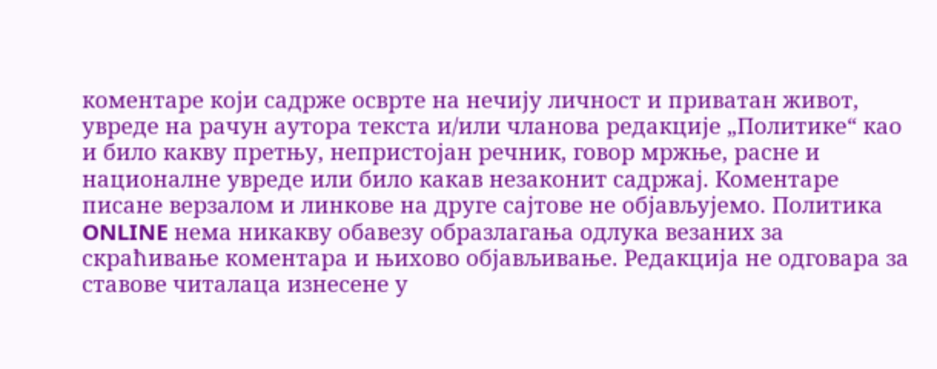коментаре који садрже осврте на нечију личност и приватан живот, увреде на рачун аутора текста и/или чланова редакције „Политике“ као и било какву претњу, непристојан речник, говор мржње, расне и националне увреде или било какав незаконит садржај. Коментаре писане верзалом и линкове на друге сајтове не објављујемо. Политика ONLINE нема никакву обавезу образлагања одлука везаних за скраћивање коментара и њихово објављивање. Редакција не одговара за ставове читалаца изнесене у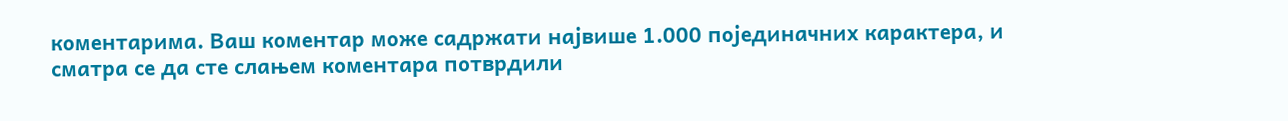коментарима. Ваш коментар може садржати највише 1.000 појединачних карактера, и сматра се да сте слањем коментара потврдили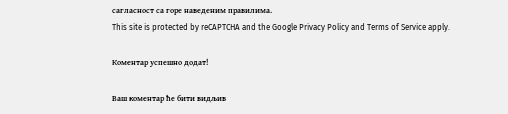сагласност са горе наведеним правилима.
This site is protected by reCAPTCHA and the Google Privacy Policy and Terms of Service apply.

Комeнтар успeшно додат!

Ваш комeнтар ћe бити видљив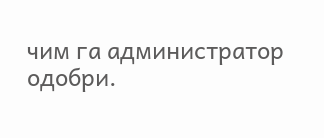чим га администратор одобри.